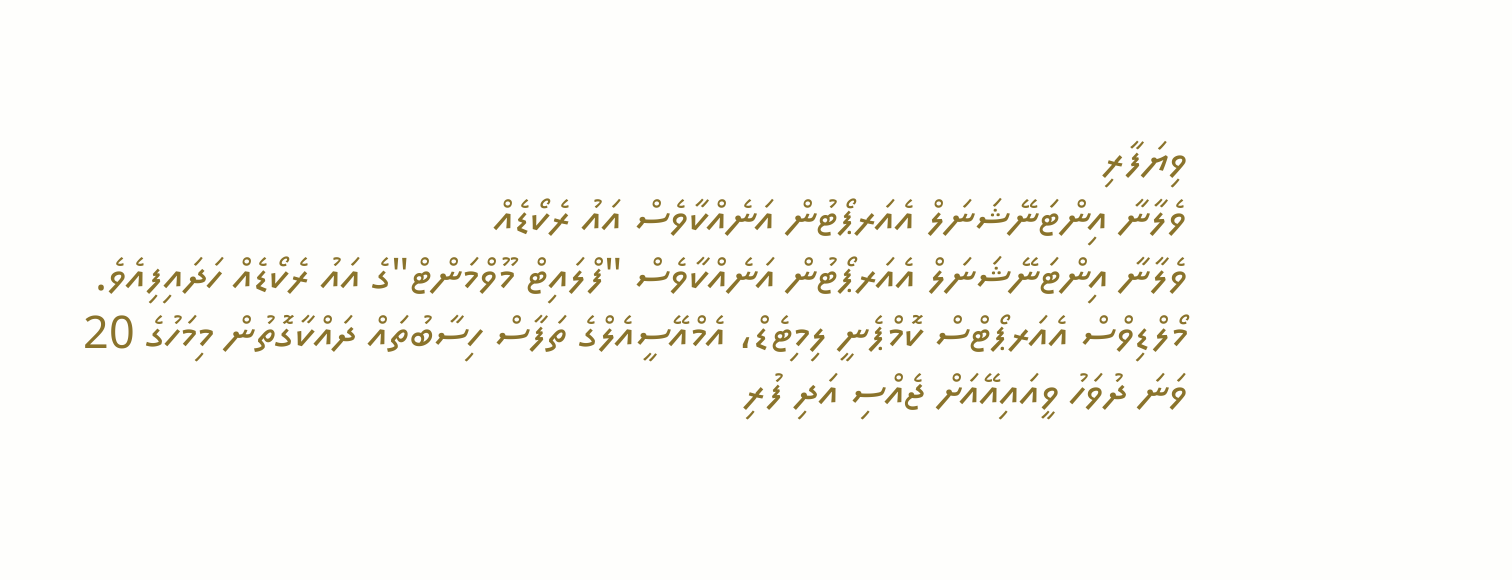ވިޔަފާރި
ވެލާނާ އިންޓަނޭޝަނަލް އެއަރޕޯޓުން އަނެއްކާވެސް އައު ރެކޯޑެއް
ވެލާނާ އިންޓަނޭޝަނަލް އެއަރޕޯޓުން އަނެއްކާވެސް "ފްލައިޓް މޫވްމަންޓް"ގެ އައު ރެކޯޑެއް ހަދައިފިއެވެ.
މޯލްޑިވްސް އެއަރޕޯޓްސް ކޮމްޕެނީ ލިމިޓެޑް، އެމްއޭސީއެލްގެ ތަފާސް ހިސާބުތައް ދައްކާގޮތުން މިމަހުގެ 20 ވަނަ ދުވަހު ވީއައިއޭއަށް ޖެއްސި އަދި ފުރި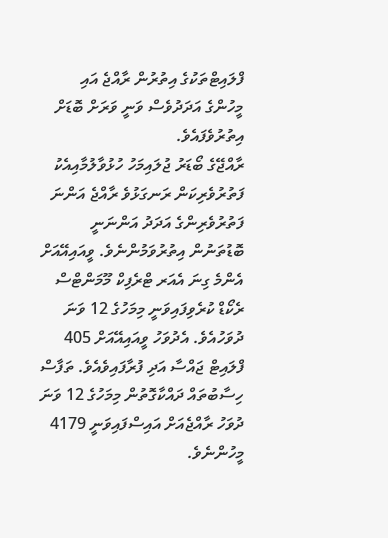ފްލައިޓްތަކުގެ އިތުރުން ރާއްޖެ އައި މީހުންގެ އަދަދުވެސް ވަނީ ވަރަށް ބޮޑަށް އިތުރުވެފައެވެ.
ރާއްޖޭގެ ބޯޑަރު ޖުލައިމަހު ހުޅުވާލުމާއިއެކު ފަތުރުވެރިކަން ރަނގަޅުވެ ރާއްޖެ އަންނަ ފަތުރުވެރިންގެ އަދަދު އަންނަނީ ބޮޑުތަނުން އިތުރުވަމުންނެވެ. ވީއައިއޭއަށް އެންމެ ގިނަ އެއަރ ޓްރެފިކް މޫމަންޓްސް ރެކޯޑް ކުރެވިފައިވަނީ މިމަހުގެ 12 ވަނަ ދުވަހުއެވެ. އެދުވަހު ވީއައިއޭއަށް 405 ފްލައިޓް ޖައްސާ އަދި ފުރާފައިވެއެވެ. ތަފާސް ހިސާބުތައް ދައްކާގޮތުން މިމަހުގެ 12 ވަނަ ދުވަހު ރާއްޖެއަށް އައިސްފައިވަނީ 4179 މީހުންނެވެ.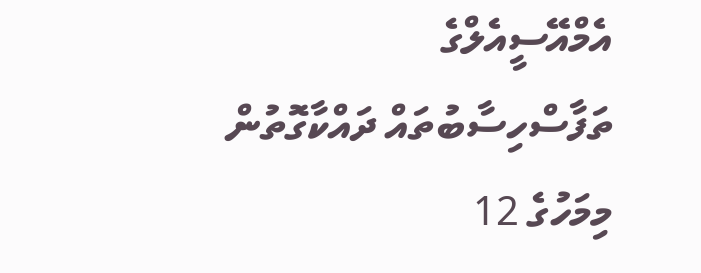އެމްއޭސީއެލްގެ ތަފާސްހިސާބުތައް ދައްކާގޮތުން މިމަހުގެ 12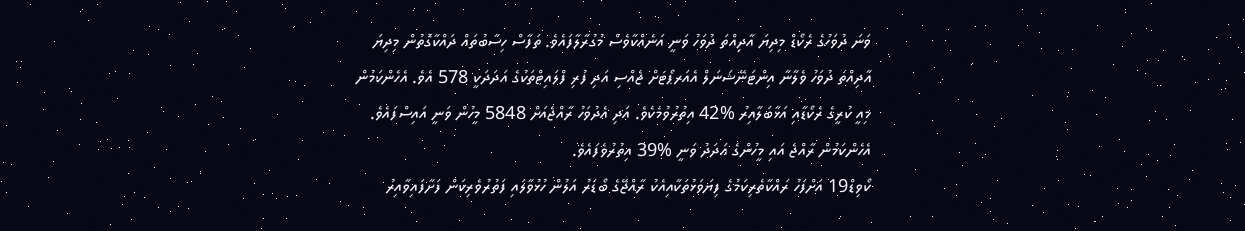ވަނަ ދުވަހުގެ ރެކޯޑް މިދިޔަ އާދިއްތަ ދުވަހު ވަނީ އަނެއްކާވެސް މުގުރާލާފައެވެ. ތަފާސް ހިސާބުތައް ދައްކާގޮތުން މިދިޔަ އާދިއްތަ ދުވަހު ވެލާނާ އިންޓަނޭޝަނަލް އެއަރޕޯޓަށް ޖެއްސި އަދި ފުރި ފްލައިޓްތަކުގެ އަދަދަކީ 578 އެވެ. އެހެންކަމުން މިއީ ކުރީގެ ރެކޯޑާއި އަޅާބަލާއިރު %42 އިތުރުވުމެކެވެ. އަދި އެދުވަހު ރާއްޖެއަށް 5848 މީހުން ވަނީ އައިސްފައެވެ. އެހެންކަމުން ރާއްޖެ އައި މީހުންގެ އަދަދު ވަނީ %39 އިތުރުވެފައެވެ.
ކޯވިޑް19 އަށްފަހު ރައްކާތެރިކަމުގެ ފިޔަވަޅުތަކާއިއެކު ރާއްޖޭގެ ބޯޑަރު އަލުން ހުޅުވާލައި ފަތުރުވެރިކަން ފަށާފައިވާއިރު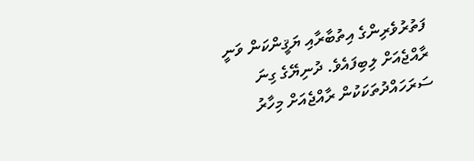ފަތުރުވެރިންގެ އިތުބާރާއި ޔަޤީންކަން ވަނީ ރާއްޖެއަށް ލިބިފައެވެ. ދުނިޔޭގެ ގިނަ ސަރަހައްދުތަކަކުން ރާއްޖެއަށް މިހާރު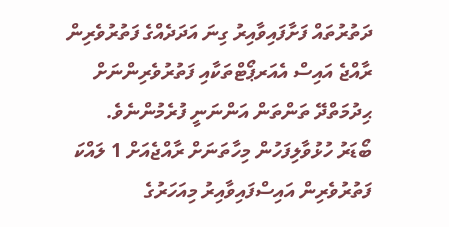ދަތުރުތައް ފަށާފައިވާއިރު ގިނަ އަދަދެއްގެ ފަތުރުވެރިން ރާއްޖެ އައިސް އެއަރޕޯޓްތަކާއި ފަތުރުވެރިންނަށް ޙިދުމަތްދޭ ތަންތަން އަންނަނީ ފުރެމުންނެވެ.
ބޯޑަރު ހުޅުވާލިފަހުން މިހާތަނަށް ރާއްޖެއަށް 1 ލައްކަ ފަތުރުވެރިން އައިސްފައިވާއިރު މިއަހަރުގެ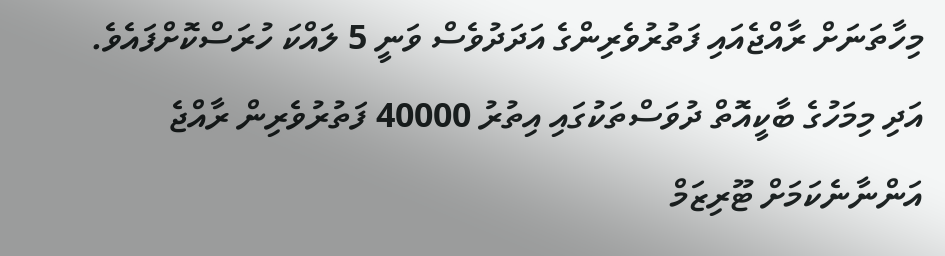މިހާތަނަށް ރާއްޖެއައި ފަތުރުވެރިންގެ އަދަދުވެސް ވަނީ 5 ލައްކަ ހުރަސްކޮށްފައެވެ. އަދި މިމަހުގެ ބާކީއޮތް ދުވަސްތަކުގައި އިތުރު 40000 ފަތުރުވެރިން ރާއްޖެ އަންނާނެކަމަށް ޓޫރިޒަމް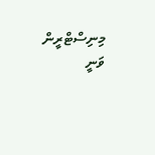މިނިސްޓްރީން ވަނީ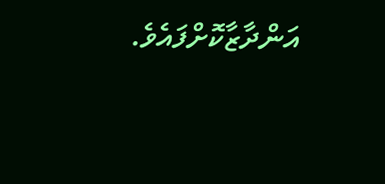އަންދާޒާކޮށްފައެވެ.